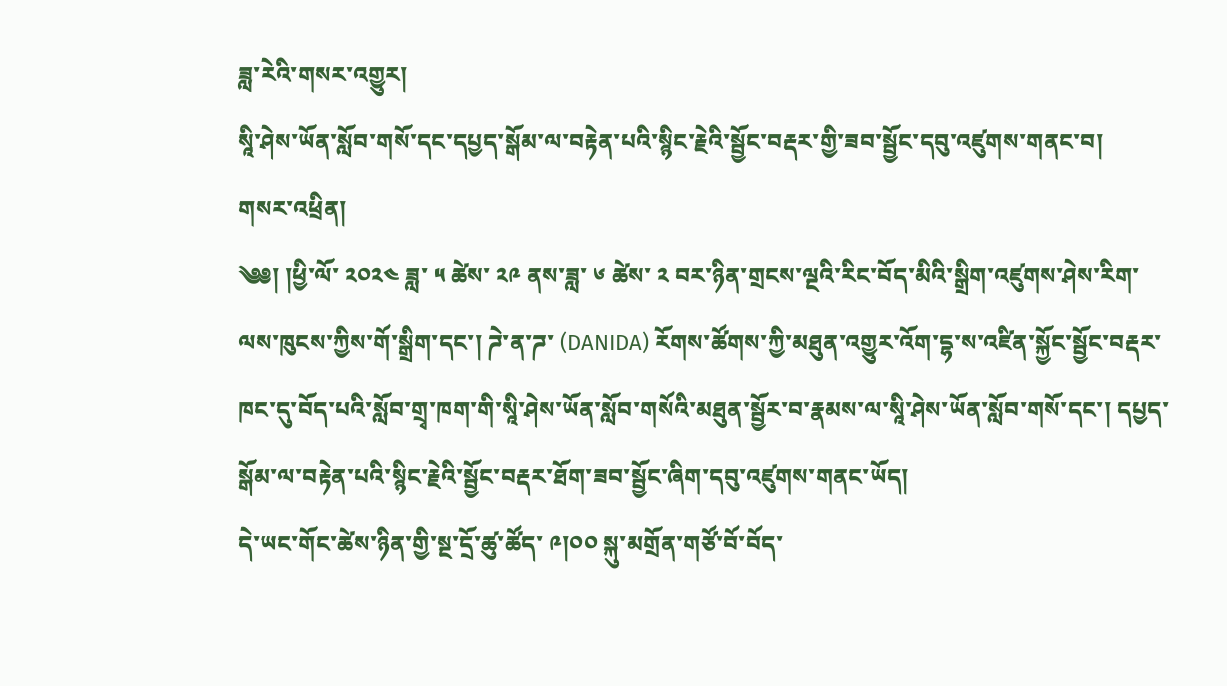ཟླ་རེའི་གསར་འགྱུར།
སཱི་ཤེས་ཡོན་སློབ་གསོ་དང་དཔྱད་སྒོམ་ལ་བརྟེན་པའི་སྙིང་རྗེའི་སྦྱོང་བརྡར་གྱི་ཟབ་སྦྱོང་དབུ་འཛུགས་གནང་བ།
གསར་འཕྲིན།
༄༅། །ཕྱི་ལོ་ ༢༠༢༤ ཟླ་ ༥ ཚེས་ ༢༩ ནས་ཟླ་ ༦ ཚེས་ ༢ བར་ཉིན་གྲངས་ལྔའི་རིང་བོད་མིའི་སྒྲིག་འཛུགས་ཤེས་རིག་ལས་ཁུངས་ཀྱིས་གོ་སྒྲིག་དང་། ཌེ་ན་ཌ་ (DANIDA) རོགས་ཚོགས་ཀྱི་མཐུན་འགྱུར་འོག་དྷ་ས་འཛིན་སྐྱོང་སྦྱོང་བརྡར་ཁང་དུ་བོད་པའི་སློབ་གྲྭ་ཁག་གི་སཱི་ཤེས་ཡོན་སློབ་གསོའི་མཐུན་སྦྱོར་བ་རྣམས་ལ་སཱི་ཤེས་ཡོན་སློབ་གསོ་དང་། དཔྱད་སྒོམ་ལ་བརྟེན་པའི་སྙིང་རྗེའི་སྦྱོང་བརྡར་ཐོག་ཟབ་སྦྱོང་ཞིག་དབུ་འཛུགས་གནང་ཡོད།
དེ་ཡང་གོང་ཚེས་ཉིན་གྱི་སྔ་དྲོ་ཚུ་ཚོད་ ༩།༠༠ སྐུ་མགྲོན་གཙོ་བོ་བོད་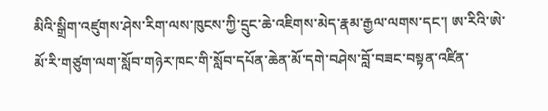མིའི་སྒྲིག་འཛུགས་ཤེས་རིག་ལས་ཁུངས་ཀྱི་དྲུང་ཆེ་འཇིགས་མེད་རྣམ་རྒྱལ་ལགས་དང་། ཨ་རིའི་ཨེ་མོ་རི་གཙུག་ལག་སློབ་གཉེར་ཁང་གི་སློབ་དཔོན་ཆེན་མོ་དགེ་བཤེས་བློ་བཟང་བསྟན་འཛིན་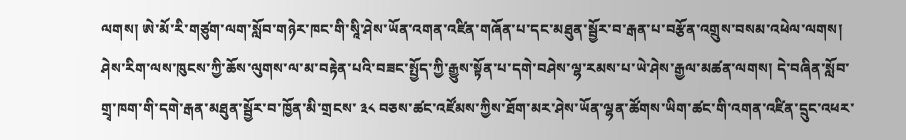ལགས། ཨེ་མོ་རི་གཙུག་ལག་སློབ་གཉེར་ཁང་གི་སཱི་ཤེས་ཡོན་འགན་འཛིན་གཞོན་པ་དང་མཐུན་སྦྱོར་བ་རྒན་པ་བརྩོན་འགྲུས་བསམ་འཕེལ་ལགས། ཤེས་རིག་ལས་ཁུངས་ཀྱི་ཆོས་ལུགས་ལ་མ་བརྟེན་པའི་བཟང་སྤྱོད་ཀྱི་རྒྱུས་སྟོན་པ་དགེ་བཤེས་ལྷ་རམས་པ་ཡེ་ཤེས་རྒྱལ་མཚན་ལགས། དེ་བཞིན་སློབ་གྲྭ་ཁག་གི་དགེ་རྒན་མཐུན་སྦྱོར་བ་ཁྱོན་མི་གྲངས་ ༣༨ བཅས་ཚང་འཛོམས་ཀྱིས་ཐོག་མར་ཤེས་ཡོན་ལྷན་ཚོགས་ཡིག་ཚང་གི་འགན་འཛིན་དྲུང་འཕར་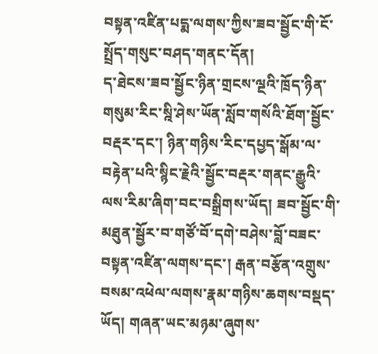བསྟན་འཛིན་པདྨ་ལགས་ཀྱིས་ཟབ་སྦྱོང་གི་ངོ་སྤྲོད་གསུང་བཤད་གནང་དོན།
ད་ཐེངས་ཟབ་སྦྱོང་ཉིན་གྲངས་ལྔའི་ཁྲོད་ཉིན་གསུམ་རིང་སྰི་ཤེས་ཡོན་སློབ་གསོའི་ཐོག་སྦྱོང་བརྡར་དང་། ཉིན་གཉིས་རིང་དཔྱད་སྒོམ་ལ་བརྟེན་པའི་སྙིང་རྗེའི་སྦྱོང་བརྡར་གནང་རྒྱུའི་ལས་རིམ་ཞིག་བང་བསྒྲིགས་ཡོད། ཟབ་སྦྱོང་གི་མཐུན་སྦྱོར་བ་གཙོ་བོ་དགེ་བཤེས་བློ་བཟང་བསྟན་འཛིན་ལགས་དང་། རྒན་བརྩོན་འགྲུས་བསམ་འཕེལ་ལགས་རྣམ་གཉིས་ཆགས་བསྡད་ཡོད། གཞན་ཡང་མཉམ་ཞུགས་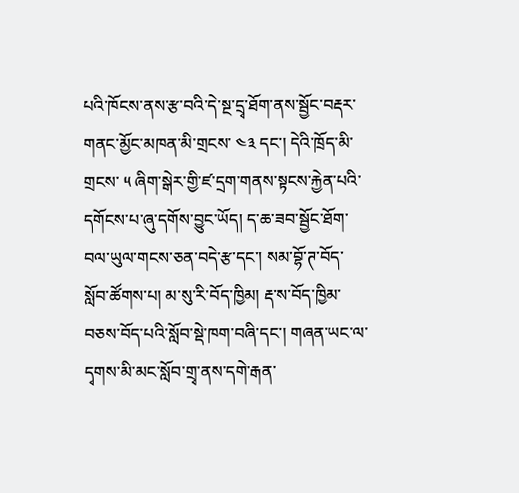པའི་ཁོངས་ནས་རྩ་བའི་དེ་སྔ་དྲྭ་ཐོག་ནས་སྦྱོང་བརྡར་གནང་མྱོང་མཁན་མི་གྲངས་ ༤༣ དང་། དེའི་ཁྲོད་མི་གྲངས་ ༥ ཞིག་སྒེར་གྱི་ཛ་དྲག་གནས་སྟངས་རྐྱེན་པའི་དགོངས་པ་ཞུ་དགོས་བྱུང་ཡོད། ད་ཆ་ཟབ་སྦྱོང་ཐོག་བལ་ཡུལ་གངས་ཅན་བདེ་རྩ་དང་། སམ་བྷོ་ཊ་བོད་སློབ་ཚོགས་པ། མ་སུ་རི་བོད་ཁྱིམ། རྡ་ས་བོད་ཁྱིམ་བཅས་བོད་པའི་སློབ་སྡེ་ཁག་བཞི་དང་། གཞན་ཡང་ལ་དྭགས་མི་མང་སློབ་གྲྭ་ནས་དགེ་རྒན་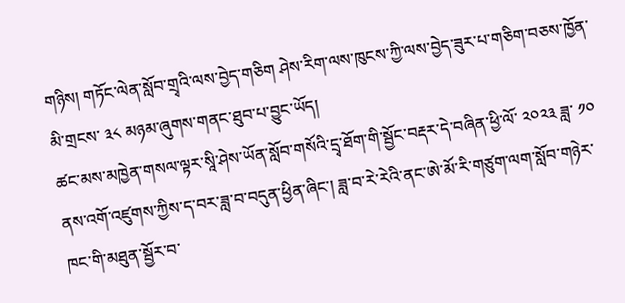གཉིས། གཏོང་ལེན་སློབ་གྲྭའི་ལས་བྱེད་གཅིག ཤེས་རིག་ལས་ཁུངས་ཀྱི་ལས་བྱེད་ཟུར་པ་གཅིག་བཅས་ཁྱོན་མི་གྲངས་ ༣༨ མཉམ་ཞུགས་གནང་ཐུབ་པ་བྱུང་ཡོད།
ཚང་མས་མཁྱེན་གསལ་ལྟར་སཱི་ཤེས་ཡོན་སློབ་གསོའི་དྲྭ་ཐོག་གི་སྦྱོང་བརྡར་དེ་བཞིན་ཕྱི་ལོ་ ༢༠༢༣ ཟླ་ ༡༠ ནས་འགོ་འཛུགས་ཀྱིས་ད་བར་ཟླ་བ་བདུན་ཕྱིན་ཞིང་། ཟླ་བ་རེ་རེའི་ནང་ཨེ་མོ་རི་གཙུག་ལག་སློབ་གཉེར་ཁང་གི་མཐུན་སྦྱོར་བ་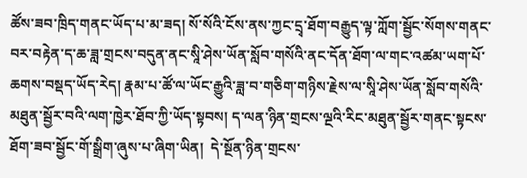ཚོས་ཟབ་ཁྲིད་གནང་ཡོད་པ་མ་ཟད། སོ་སོའི་ངོས་ནས་ཀྱང་དྲྭ་ཐོག་བརྒྱུད་ལྟ་ཀློག་སྦྱོང་སོགས་གནང་བར་བརྟེན་ད་ཆ་ཟླ་གྲངས་བདུན་ནང་སཱི་ཤེས་ཡོན་སློབ་གསོའི་ནང་དོན་ཐོག་ལ་གང་འཚམ་ཡག་པོ་ཆགས་བསྡད་ཡོད་རེད། རྣམ་པ་ཚོ་ལ་ཡོང་རྒྱུའི་ཟླ་བ་གཅིག་གཉིས་རྗེས་ལ་སཱི་ཤེས་ཡོན་སློབ་གསོའི་མཐུན་སྦྱོར་བའི་ལག་ཁྱེར་ཐོབ་ཀྱི་ཡོད་སྟབས། ད་ལན་ཉིན་གྲངས་ལྔའི་རིང་མཐུན་སྦྱོར་གནང་སྟངས་ཐོག་ཟབ་སྦྱོང་གོ་སྒྲིག་ཞུས་པ་ཞིག་ཡིན།  དེ་སྔོན་ཉིན་གྲངས་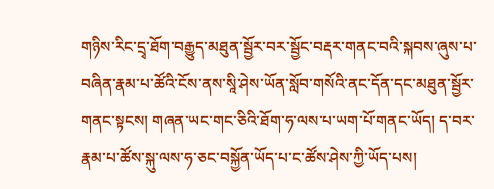གཉིས་རིང་དྲྭ་ཐོག་བརྒྱུད་མཐུན་སྦྱོར་བར་སྦྱོང་བརྡར་གནང་བའི་སྐབས་ཞུས་པ་བཞིན་རྣམ་པ་ཚོའི་ངོས་ནས་སཱི་ཤེས་ཡོན་སློབ་གསོའི་ནང་དོན་དང་མཐུན་སྦྱོར་གནང་སྟངས། གཞན་ཡང་གང་ཅིའི་ཐོག་ཧ་ལས་པ་ཡག་པོ་གནང་ཡོད། ད་བར་རྣམ་པ་ཚོས་སྐུ་ལས་ཧ་ཅང་བསྐྱོན་ཡོད་པ་ང་ཚོས་ཤེས་ཀྱི་ཡོད་པས།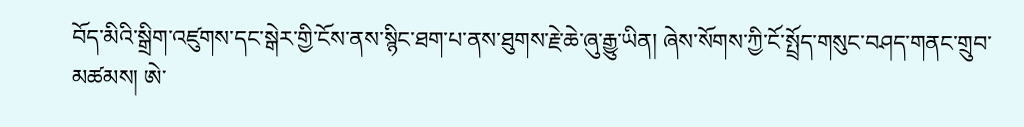བོད་མིའི་སྒྲིག་འཛུགས་དང་སྒེར་གྱི་ངོས་ནས་སྙིང་ཐག་པ་ནས་ཐུགས་རྗེ་ཆེ་ཞུ་རྒྱུ་ཡིན། ཞེས་སོགས་ཀྱི་ངོ་སྤྲོད་གསུང་བཤད་གནང་གྲུབ་མཚམས། ཨེ་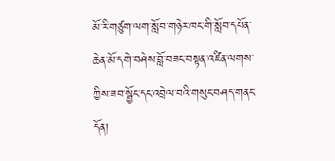མོ་རི་གཙུག་ལག་སློབ་གཉེར་ཁང་གི་སློབ་དཔོན་ཆེན་མོ་དགེ་བཤེས་བློ་བཟང་བསྟན་འཛིན་ལགས་ཀྱིས་ཟབ་སྦྱོང་དང་འབྲེལ་བའི་གསུང་བཤད་གནང་དོན།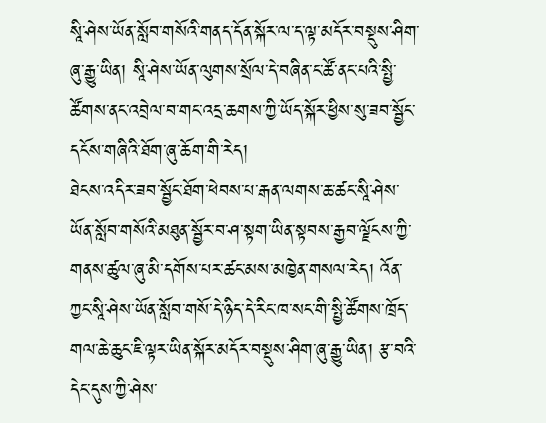སཱི་ཤེས་ཡོན་སློབ་གསོའི་གནད་དོན་སྐོར་ལ་ད་ལྟ་མདོར་བསྡུས་ཤིག་ཞུ་རྒྱུ་ཡིན། སཱི་ཤེས་ཡོན་ལུགས་སྲོལ་དེ་བཞིན་ང་ཚོ་ནང་པའི་སྤྱི་ཚོགས་ནང་འབྲེལ་བ་གང་འདྲ་ཆགས་ཀྱི་ཡོད་སྐོར་ཕྱིས་སུ་ཟབ་སྦྱོང་དངོས་གཞིའི་ཐོག་ཞུ་ཆོག་གི་རེད།
ཐེངས་འདིར་ཟབ་སྦྱོང་ཐོག་ཕེབས་པ་རྒན་ལགས་ཆ་ཚང་སཱི་ཤེས་ཡོན་སློབ་གསོའི་མཐུན་སྦྱོར་བ་ཤ་སྟག་ཡིན་སྟབས་རྒྱབ་ལྗོངས་ཀྱི་གནས་ཚུལ་ཞུ་མི་དགོས་པར་ཚང་མས་མཁྱེན་གསལ་རེད། འོན་ཀྱང་སཱི་ཤེས་ཡོན་སློབ་གསོ་དེ་ཉིད་དེ་རིང་ཁ་སང་གི་སྤྱི་ཚོགས་ཁྲོད་གལ་ཆེ་ཆུང་ཇི་ལྟར་ཡིན་སྐོར་མདོར་བསྡུས་ཤིག་ཞུ་རྒྱུ་ཡིན། རྩ་བའི་དེང་དུས་ཀྱི་ཤེས་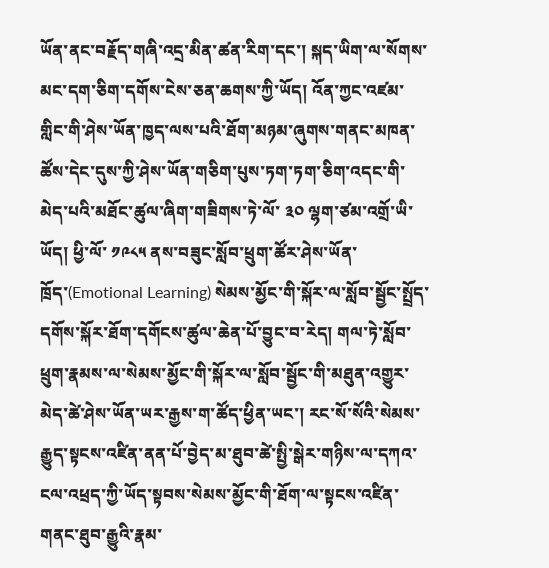ཡོན་ནང་བརྗོད་གཞི་འདྲ་མིན་ཚན་རིག་དང་། སྐད་ཡིག་ལ་སོགས་མང་དག་ཅིག་དགོས་ངེས་ཅན་ཆགས་ཀྱི་ཡོད། འོན་ཀྱང་འཛམ་གླིང་གི་ཤེས་ཡོན་ཁྱད་ལས་པའི་ཐོག་མཉམ་ཞུགས་གནང་མཁན་ཚོས་དེང་དུས་ཀྱི་ཤེས་ཡོན་གཅིག་པུས་ཏག་ཏག་ཅིག་འདང་གི་མེད་པའི་མཐོང་ཚུལ་ཞིག་གཟིགས་ཏེ་ལོ་ ༣༠ ལྷག་ཙམ་འགྲོ་ཡི་ཡོད། ཕྱི་ལོ་ ༡༩༨༥ ནས་བཟུང་སློབ་ཕྲུག་ཚོར་ཤེས་ཡོན་ཁྲོད་(Emotional Learning) སེམས་མྱོང་གི་སྐོར་ལ་སློབ་སྦྱོང་སྤྲོད་དགོས་སྐོར་ཐོག་དགོངས་ཚུལ་ཆེན་པོ་བྱུང་བ་རེད། གལ་ཏེ་སློབ་ཕྲུག་རྣམས་ལ་སེམས་མྱོང་གི་སྐོར་ལ་སློབ་སྦྱོང་གི་མཐུན་འགྱུར་མེད་ཚེ་ཤེས་ཡོན་ཡར་རྒྱས་ག་ཚོད་ཕྱིན་ཡང་། རང་སོ་སོའི་སེམས་རྒྱུད་སྟངས་འཛིན་ནན་པོ་བྱེད་མ་ཐུབ་ཚེ་སྤྱི་སྒེར་གཉིས་ལ་དཀའ་ངལ་འཕྲད་ཀྱི་ཡོད་སྟབས་སེམས་མྱོང་གི་ཐོག་ལ་སྟངས་འཛིན་གནང་ཐུབ་རྒྱུའི་རྣམ་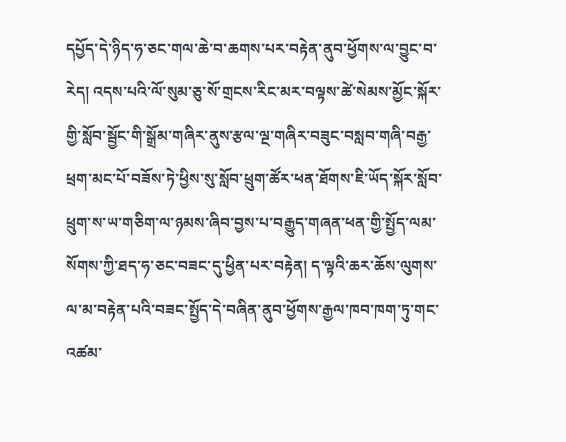དཔྱོད་དེ་ཉིད་ཧ་ཅང་གལ་ཆེ་བ་ཆགས་པར་བརྟེན་ནུབ་ཕྱོགས་ལ་བྱུང་བ་རེད། འདས་པའི་ལོ་སུམ་ཅུ་སོ་གྲངས་རིང་མར་བལྟས་ཚེ་སེམས་མྱོང་སྐོར་གྱི་སློབ་སྦྱོང་གི་སྒྲོམ་གཞིར་ནུས་རྩལ་ལྔ་གཞིར་བཟུང་བསླབ་གཞི་བརྒྱ་ཕྲག་མང་པོ་བཟོས་ཏེ་ཕྱིས་སུ་སློབ་ཕྲུག་ཚོར་ཕན་ཐོགས་ཇི་ཡོད་སྐོར་སློབ་ཕྲུག་ས་ཡ་གཅིག་ལ་ཉམས་ཞིབ་བྱས་པ་བརྒྱུད་གཞན་ཕན་གྱི་སྤྱོད་ལམ་སོགས་ཀྱི་ཐད་ཧ་ཅང་བཟང་དུ་ཕྱིན་པར་བརྟེན། ད་ལྟའི་ཆར་ཆོས་ལུགས་ལ་མ་བརྟེན་པའི་བཟང་སྤྱོད་དེ་བཞིན་ནུབ་ཕྱོགས་རྒྱལ་ཁབ་ཁག་ཏུ་གང་འཚམ་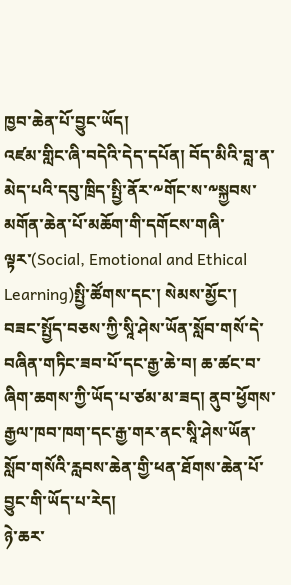ཁྱབ་ཆེན་པོ་བྱུང་ཡོད།
འཛམ་གླིང་ཞི་བདེའི་དེད་དཔོན། བོད་མིའི་བླ་ན་མེད་པའི་དབུ་ཁྲིད་སྤྱི་ནོར་༸གོང་ས་༸སྐྱབས་མགོན་ཆེན་པོ་མཆོག་གི་དགོངས་གཞི་ལྟར་(Social, Emotional and Ethical Learning)སྤྱི་ཚོགས་དང་། སེམས་མྱོང་། བཟང་སྤྱོད་བཅས་ཀྱི་སཱི་ཤེས་ཡོན་སློབ་གསོ་དེ་བཞིན་གཏིང་ཟབ་པོ་དང་རྒྱ་ཆེ་བ། ཆ་ཚང་བ་ཞིག་ཆགས་ཀྱི་ཡོད་པ་ཙམ་མ་ཟད། ནུབ་ཕྱོགས་རྒྱལ་ཁབ་ཁག་དང་རྒྱ་གར་ནང་སཱི་ཤེས་ཡོན་སློབ་གསོའི་རླབས་ཆེན་གྱི་ཕན་ཐོགས་ཆེན་པོ་བྱུང་གི་ཡོད་པ་རེད།
ཉེ་ཆར་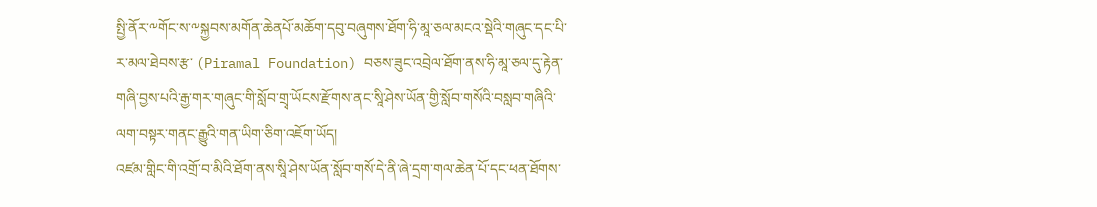སྤྱི་ནོར་༸གོང་ས་༸སྐྱབས་མགོན་ཆེནཔོ་མཆོག་དབུ་བཞུགས་ཐོག་ཧི་མཱ་ཅལ་མངའ་སྡེའི་གཞུང་དང་པི་ར་མལ་ཐེབས་རྩ་ (Piramal Foundation) བཅས་ཟུང་འབྲེལ་ཐོག་ནས་ཧི་མཱ་ཅལ་དུ་རྟེན་གཞི་བྱས་པའི་རྒྱ་གར་གཞུང་གི་སློབ་གྲྭ་ཡོངས་རྫོགས་ནང་སཱི་ཤེས་ཡོན་གྱི་སློབ་གསོའི་བསླབ་གཞིའི་ལག་བསྟར་གནང་རྒྱུའི་གན་ཡིག་ཅིག་འཇོག་ཡོད།
འཛམ་གླིང་གི་འགྲོ་བ་མིའི་ཐོག་ནས་སཱི་ཤེས་ཡོན་སློབ་གསོ་དེ་ནི་ཞེ་དྲག་གལ་ཆེན་པོ་དང་ཕན་ཐོགས་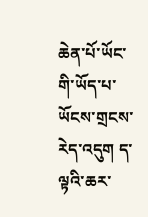ཆེན་པོ་ཡོང་གི་ཡོད་པ་ཡོངས་གྲངས་རེད་འདུག ད་ལྟའི་ཆར་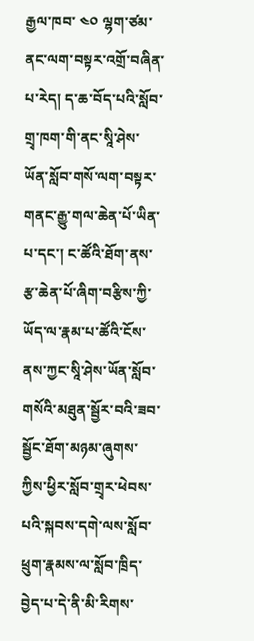རྒྱལ་ཁབ་ ༤༠ ལྷག་ཙམ་ནང་ལག་བསྟར་འགྲོ་བཞིན་པ་རེད། ད་ཆ་བོད་པའི་སློབ་གྲྭ་ཁག་གི་ནང་སཱི་ཤེས་ཡོན་སློབ་གསོ་ལག་བསྟར་གནང་རྒྱུ་གལ་ཆེན་པོ་ཡིན་པ་དང་། ང་ཚོའི་ཐོག་ནས་རྩ་ཆེན་པོ་ཞིག་བརྩིས་ཀྱི་ཡོད་ལ་རྣམ་པ་ཚོའི་ངོས་ནས་ཀྱང་སཱི་ཤེས་ཡོན་སློབ་གསོའི་མཐུན་སྦྱོར་བའི་ཟབ་སྦྱོང་ཐོག་མཉམ་ཞུགས་ཀྱིས་ཕྱིར་སློབ་གྲྭར་ཕེབས་པའི་སྐབས་དགེ་ལས་སློབ་ཕྲུག་རྣམས་ལ་སློབ་ཁྲིད་བྱེད་པ་དེ་ནི་མི་རིགས་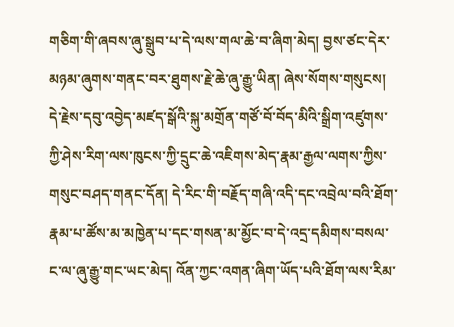གཅིག་གི་ཞབས་ཞུ་སྒྲུབ་པ་དེ་ལས་གལ་ཆེ་བ་ཞིག་མེད། བྱས་ཙང་དེར་མཉམ་ཞུགས་གནང་བར་ཐུགས་རྗེ་ཆེ་ཞུ་རྒྱུ་ཡིན། ཞེས་སོགས་གསུངས།
དེ་རྗེས་དབུ་འབྱེད་མཛད་སྒོའི་སྐུ་མགྲོན་གཙོ་བོ་བོད་མིའི་སྒྲིག་འཛུགས་ཀྱི་ཤེས་རིག་ལས་ཁུངས་ཀྱི་དྲུང་ཆེ་འཇིགས་མེད་རྣམ་རྒྱལ་ལགས་ཀྱིས་གསུང་བཤད་གནང་དོན། དེ་རིང་གི་བརྗོད་གཞི་འདི་དང་འབྲེལ་བའི་ཐོག་རྣམ་པ་ཚོས་མ་མཁྱེན་པ་དང་གསན་མ་མྱོང་བ་དེ་འདྲ་དམིགས་བསལ་ང་ལ་ཞུ་རྒྱུ་གང་ཡང་མེད། འོན་ཀྱང་འགན་ཞིག་ཡོད་པའི་ཐོག་ལས་རིམ་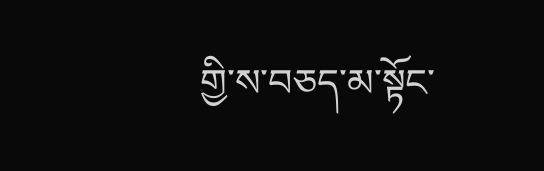གྱི་ས་བཅད་མ་སྟོང་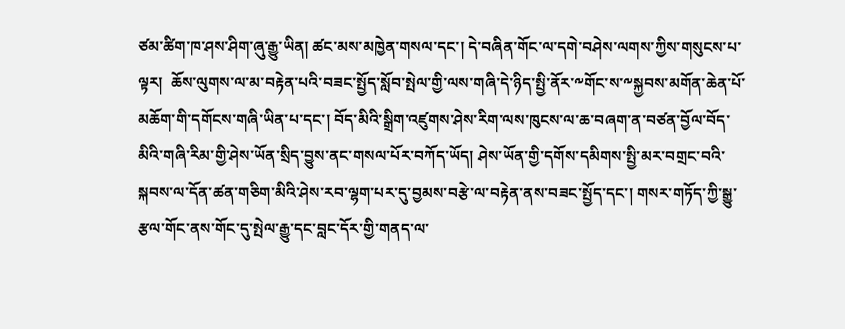ཙམ་ཚིག་ཁ་ཤས་ཤིག་ཞུ་རྒྱུ་ཡིན། ཚང་མས་མཁྱེན་གསལ་དང་། དེ་བཞིན་གོང་ལ་དགེ་བཤེས་ལགས་ཀྱིས་གསུངས་པ་ལྟར།  ཆོས་ལུགས་ལ་མ་བརྟེན་པའི་བཟང་སྤྱོད་སློབ་སྤེལ་གྱི་ལས་གཞི་དེ་ཉིད་སྤྱི་ནོར་༸གོང་ས་༸སྐྱབས་མགོན་ཆེན་པོ་མཆོག་གི་དགོངས་གཞི་ཡིན་པ་དང་། བོད་མིའི་སྒྲིག་འཛུགས་ཤེས་རིག་ལས་ཁུངས་ལ་ཆ་བཞག་ན་བཙན་བྱོལ་བོད་མིའི་གཞི་རིམ་གྱི་ཤེས་ཡོན་སྲིད་བྱུས་ནང་གསལ་པོར་བཀོད་ཡོད། ཤེས་ཡོན་གྱི་དགོས་དམིགས་སྤྱི་མར་བགྲང་བའི་སྐབས་ལ་དོན་ཚན་གཅིག་མིའི་ཤེས་རབ་ལྷག་པར་དུ་བྱམས་བརྩེ་ལ་བརྟེན་ནས་བཟང་སྤྱོད་དང་། གསར་གཏོད་ཀྱི་སྒྱུ་རྩལ་གོང་ནས་གོང་དུ་སྤེལ་རྒྱུ་དང་བླང་དོར་གྱི་གནད་ལ་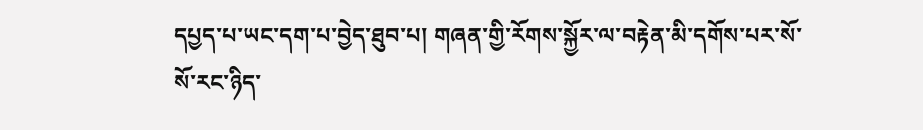དཔྱད་པ་ཡང་དག་པ་བྱེད་ཐུབ་པ། གཞན་གྱི་རོགས་སྐྱོར་ལ་བརྟེན་མི་དགོས་པར་སོ་སོ་རང་ཉིད་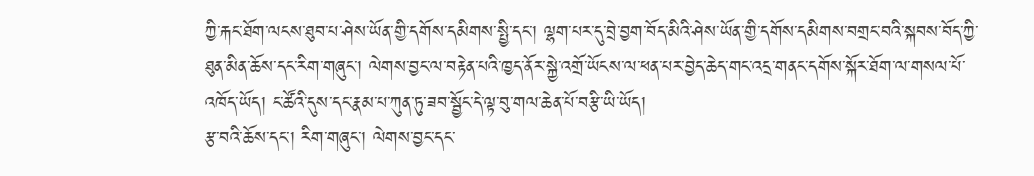ཀྱི་རྐང་ཐོག་ལངས་ཐུབ་པ་ཤེས་ཡོན་གྱི་དགོས་དམིགས་སྤྱི་དང་། ལྷག་པར་དུ་བྲེ་བྱག་བོད་མིའི་ཤེས་ཡོན་གྱི་དགོས་དམིགས་བགྲང་བའི་སྐབས་བོད་ཀྱི་ཐུན་མིན་ཆོས་དང་རིག་གཞུང་། ལེགས་བྱང་ལ་བརྟེན་པའི་ཁྱད་ནོར་སྐྱེ་འགྲོ་ཡོངས་ལ་ཕན་པར་བྱེད་ཆེད་གང་འདྲ་གནང་དགོས་སྐོར་ཐོག་ལ་གསལ་པོ་འཁོད་ཡོད། ང་ཚོའི་དུས་དང་རྣམ་པ་ཀུན་ཏུ་ཟབ་སྦྱོང་དེ་ལྟ་བུ་གལ་ཆེན་པོ་བརྩི་ཡི་ཡོད།
རྩ་བའི་ཆོས་དང་། རིག་གཞུང་། ལེགས་བྱང་དང་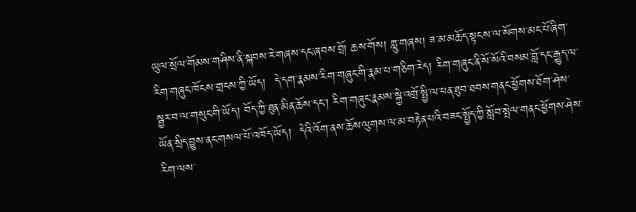ཡུལ་སྲོལ་གོམས་གཤིས་ནི་སྐབས་རེ་གཞས་དང་ཞབས་བྲོ། ཆས་གོས། གླུ་གཞས། ཟ་མ་མཆོད་སྟངས་ལ་སོགས་མང་པོ་ཞིག་རིག་གཞུང་ཁོངས་གྲངས་ཀྱི་ཡོད།  དེ་དག་རྣམས་རིག་གཞུང་གི་རྣམ་པ་གཅིག་རེད། རིག་གཞུང་ནི་སོ་སོའི་བསམ་བློ་དང་རྒྱུད་ལ་སྦྱར་བ་ལ་གསུང་གི་ཡོད། བོད་ཀྱི་ཐུན་མིན་ཆོས་དང་། རིག་གཞུང་རྣམས་སྐྱེ་འགྲོ་སྤྱི་ལ་ཕན་ཐུབ་ཐབས་གནང་ཕྱོགས་ཐོག་ཤེས་ཡོན་སྲིད་བྱུས་ནང་གསལ་པོ་འཁོད་ཡོད།  དེའི་འོག་ནས་ཆོས་ལུགས་ལ་མ་བརྟེན་པའི་བཟང་སྤྱོད་ཀྱི་སློབ་སྤེལ་གནང་ཕྱོགས་ཤེས་རིག་ལས་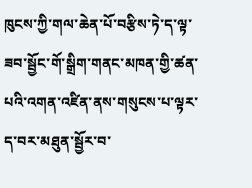ཁུངས་ཀྱི་གལ་ཆེན་པོ་བརྩིས་ཏེ་ད་ལྟ་ཟབ་སྦྱོང་གོ་སྒྲིག་གནང་མཁན་གྱི་ཚན་པའི་འགན་འཛིན་ནས་གསུངས་པ་ལྟར་ད་བར་མཐུན་སྦྱོར་བ་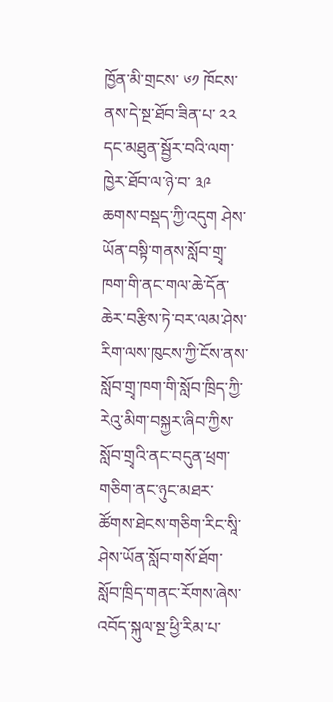ཁྱོན་མི་གྲངས་ ༦༡ ཁོངས་ནས་དེ་སྔ་ཐོབ་ཟིན་པ་ ༢༢ དང་མཐུན་སྦྱོར་བའི་ལག་ཁྱེར་ཐོབ་ལ་ཉེ་བ་ ༣༩ ཆགས་བསྡད་ཀྱི་འདུག ཤེས་ཡོན་བསྟི་གནས་སློབ་གྲྭ་ཁག་གི་ནང་གལ་ཆེ་དོན་ཆེར་བརྩིས་ཏེ་བར་ལམ་ཤེས་རིག་ལས་ཁུངས་ཀྱི་ངོས་ནས་སློབ་གྲྭ་ཁག་གི་སློབ་ཁྲིད་ཀྱི་རེའུ་མིག་བསྐྱར་ཞིབ་ཀྱིས་སློབ་གྲྭའི་ནང་བདུན་ཕྲག་གཅིག་ནང་ཉུང་མཐར་ཚོགས་ཐེངས་གཅིག་རིང་སཱི་ཤེས་ཡོན་སློབ་གསོ་ཐོག་སློབ་ཁྲིད་གནང་རོགས་ཞེས་འབོད་སྐུལ་སྔ་ཕྱི་རིམ་པ་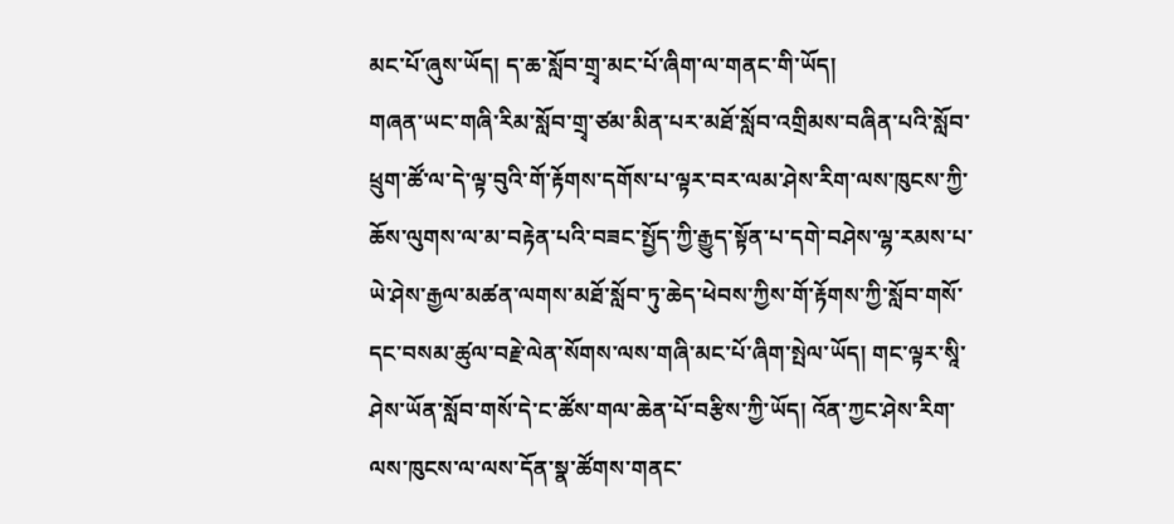མང་པོ་ཞུས་ཡོད། ད་ཆ་སློབ་གྲྭ་མང་པོ་ཞིག་ལ་གནང་གི་ཡོད།
གཞན་ཡང་གཞི་རིམ་སློབ་གྲྭ་ཙམ་མིན་པར་མཐོ་སློབ་འགྲིམས་བཞིན་པའི་སློབ་ཕྲུག་ཚོ་ལ་དེ་ལྟ་བུའི་གོ་རྟོགས་དགོས་པ་ལྟར་བར་ལམ་ཤེས་རིག་ལས་ཁུངས་ཀྱི་ཆོས་ལུགས་ལ་མ་བརྟེན་པའི་བཟང་སྤྱོད་ཀྱི་རྒྱུད་སྟོན་པ་དགེ་བཤེས་ལྷ་རམས་པ་ཡེ་ཤེས་རྒྱལ་མཚན་ལགས་མཐོ་སློབ་ཏུ་ཆེད་ཕེབས་ཀྱིས་གོ་རྟོགས་ཀྱི་སློབ་གསོ་དང་བསམ་ཚུལ་བརྗེ་ལེན་སོགས་ལས་གཞི་མང་པོ་ཞིག་སྤེལ་ཡོད། གང་ལྟར་སཱི་ཤེས་ཡོན་སློབ་གསོ་དེ་ང་ཚོས་གལ་ཆེན་པོ་བརྩིས་ཀྱི་ཡོད། འོན་ཀྱང་ཤེས་རིག་ལས་ཁུངས་ལ་ལས་དོན་སྣ་ཚོགས་གནང་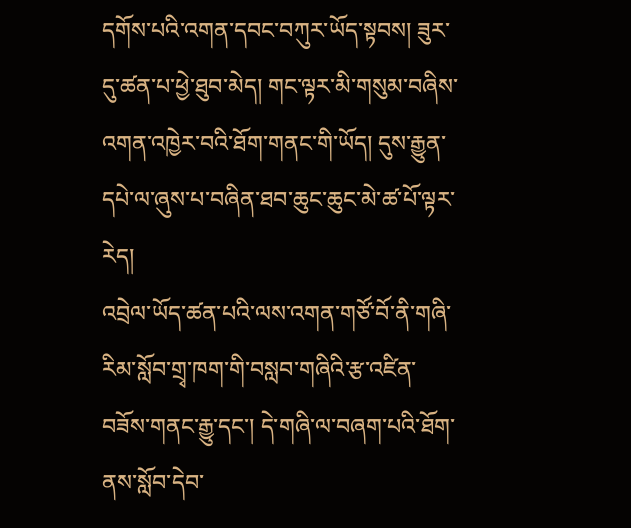དགོས་པའི་འགན་དབང་བཀུར་ཡོད་སྟབས། ཟུར་དུ་ཚན་པ་ཕྱེ་ཐུབ་མེད། གང་ལྟར་མི་གསུམ་བཞིས་འགན་འཁྱེར་བའི་ཐོག་གནང་གི་ཡོད། དུས་རྒྱུན་དཔེ་ལ་ཞུས་པ་བཞིན་ཐབ་ཆུང་ཆུང་མེ་ཚ་པོ་ལྟར་རེད།
འབྲེལ་ཡོད་ཚན་པའི་ལས་འགན་གཙོ་བོ་ནི་གཞི་རིམ་སློབ་གྲྭ་ཁག་གི་བསླབ་གཞིའི་རྩ་འཛིན་བཟོས་གནང་རྒྱུ་དང་། དེ་གཞི་ལ་བཞག་པའི་ཐོག་ནས་སློབ་དེབ་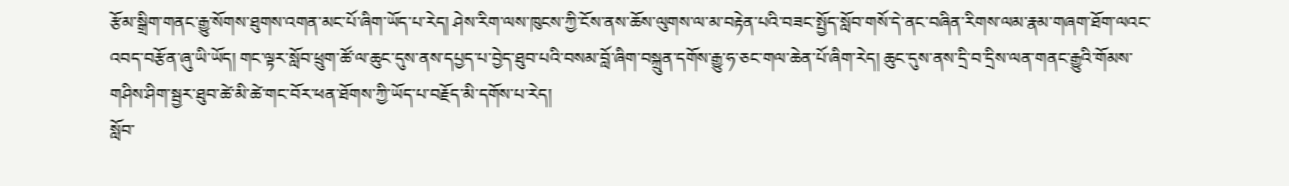རྩོམ་སྒྲིག་གནང་རྒྱུ་སོགས་ཐུགས་འགན་མང་པོ་ཞིག་ཡོད་པ་རེད། ཤེས་རིག་ལས་ཁུངས་ཀྱི་ངོས་ནས་ཆོས་ལུགས་ལ་མ་བརྟེན་པའི་བཟང་སྤྱོད་སློབ་གསོ་དེ་ནང་བཞིན་རིགས་ལམ་རྣམ་གཞག་ཐོག་ལའང་འབད་བརྩོན་ཞུ་ཡི་ཡོད། གང་ལྟར་སློབ་ཕྲུག་ཚོ་ལ་ཆུང་དུས་ནས་དཔྱད་པ་བྱེད་ཐུབ་པའི་བསམ་བློ་ཞིག་བསྐྲུན་དགོས་རྒྱུ་ཧ་ཅང་གལ་ཆེན་པོ་ཞིག་རེད། ཆུང་དུས་ནས་དྲི་བ་དྲིས་ལན་གནང་རྒྱུའི་གོམས་གཤིས་ཤིག་སྦྱར་ཐུབ་ཚེ་མི་ཚེ་གང་བོར་ཕན་ཐོགས་ཀྱི་ཡོད་པ་བརྗོད་མི་དགོས་པ་རེད།
སློབ་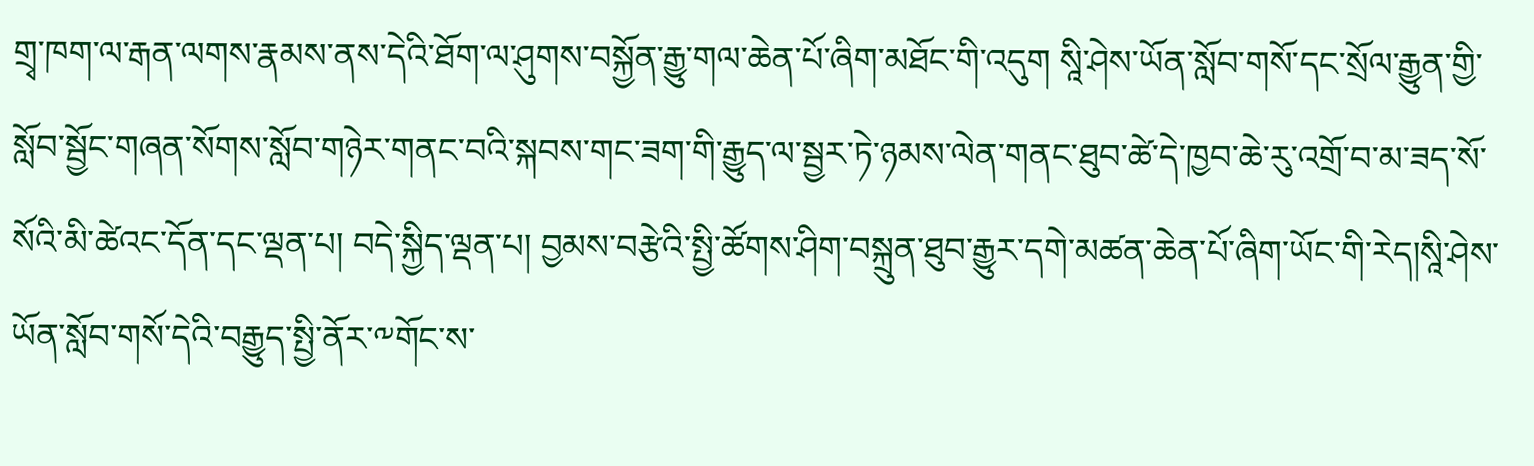གྲྭ་ཁག་ལ་རྒན་ལགས་རྣམས་ནས་དེའི་ཐོག་ལ་ཤུགས་བསྐྱོན་རྒྱུ་གལ་ཆེན་པོ་ཞིག་མཐོང་གི་འདུག སཱི་ཤེས་ཡོན་སློབ་གསོ་དང་སྲོལ་རྒྱུན་གྱི་སློབ་སྦྱོང་གཞན་སོགས་སློབ་གཉེར་གནང་བའི་སྐབས་གང་ཟག་གི་རྒྱུད་ལ་སྦྱར་ཏེ་ཉམས་ལེན་གནང་ཐུབ་ཚེ་དེ་ཁྱབ་ཆེ་རུ་འགྲོ་བ་མ་ཟད་སོ་སོའི་མི་ཚེའང་དོན་དང་ལྡན་པ། བདེ་སྐྱིད་ལྡན་པ། བྱམས་བརྩེའི་སྤྱི་ཚོགས་ཤིག་བསྐྲུན་ཐུབ་རྒྱུར་དགེ་མཚན་ཆེན་པོ་ཞིག་ཡོང་གི་རེད།སཱི་ཤེས་ཡོན་སློབ་གསོ་དེའི་བརྒྱུད་སྤྱི་ནོར་༸གོང་ས་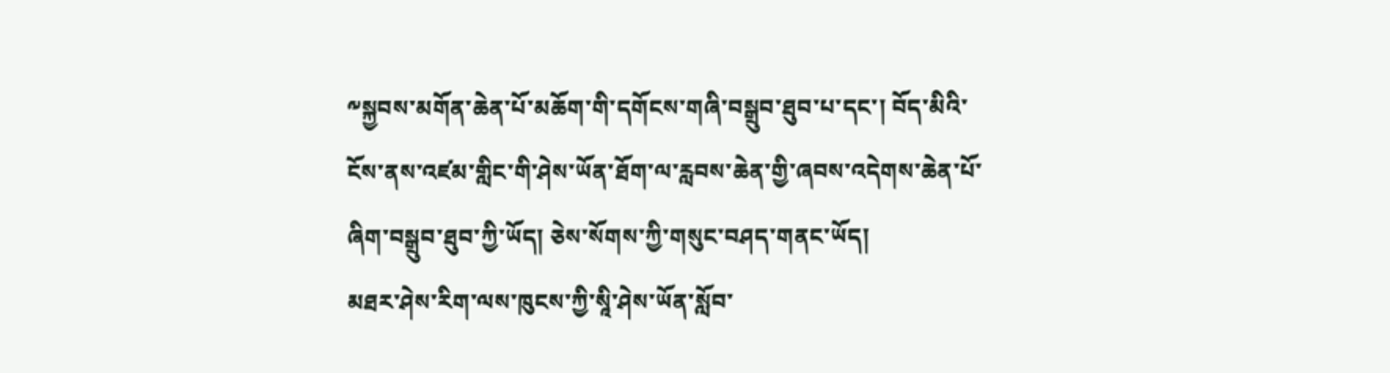༸སྐྱབས་མགོན་ཆེན་པོ་མཆོག་གི་དགོངས་གཞི་བསྒྲུབ་ཐུབ་པ་དང་། བོད་མིའི་ངོས་ནས་འཛམ་གླིང་གི་ཤེས་ཡོན་ཐོག་ལ་རླབས་ཆེན་གྱི་ཞབས་འདེགས་ཆེན་པོ་ཞིག་བསྒྲུབ་ཐུབ་ཀྱི་ཡོད། ཅེས་སོགས་ཀྱི་གསུང་བཤད་གནང་ཡོད།
མཐར་ཤེས་རིག་ལས་ཁུངས་ཀྱི་སཱི་ཤེས་ཡོན་སློབ་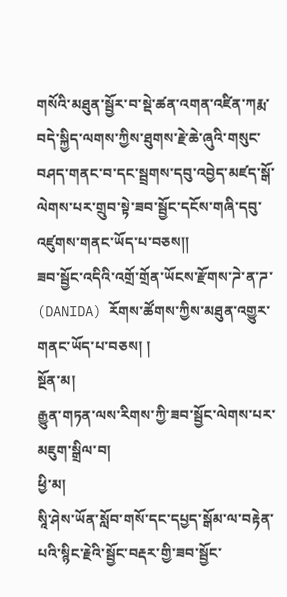གསོའི་མཐུན་སྦྱོར་བ་སྡེ་ཚན་འགན་འཛིན་ཀརྨ་བདེ་སྐྱིད་ལགས་ཀྱིས་ཐུགས་རྗེ་ཆེ་ཞུའི་གསུང་བཤད་གནང་བ་དང་སྦྲགས་དབུ་འབྱེད་མཛད་སྒོ་ལེགས་པར་གྲུབ་སྟེ་ཟབ་སྦྱོང་དངོས་གཞི་དབུ་འཛུགས་གནང་ཡོད་པ་བཅས།།
ཟབ་སྦྱོང་འདིའི་འགྲོ་གྲོན་ཡོངས་རྫོགས་ཌེ་ན་ཌ་ (DANIDA) རོགས་ཚོགས་ཀྱིས་མཐུན་འགྱུར་གནང་ཡོད་པ་བཅས། །
སྔོན་མ།
རྒྱུན་གཏན་ལས་རིགས་ཀྱི་ཟབ་སྦྱོང་ལེགས་པར་མཇུག་སྒྲིལ་བ།
ཕྱི་མ།
སཱི་ཤེས་ཡོན་སློབ་གསོ་དང་དཔྱད་སྒོམ་ལ་བརྟེན་པའི་སྙིང་རྗེའི་སྦྱོང་བརྡར་གྱི་ཟབ་སྦྱོང་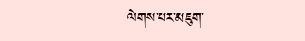ལེགས་པར་མཇུག་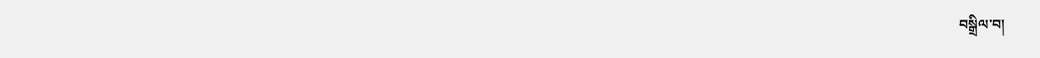བསྒྲིལ་བ།